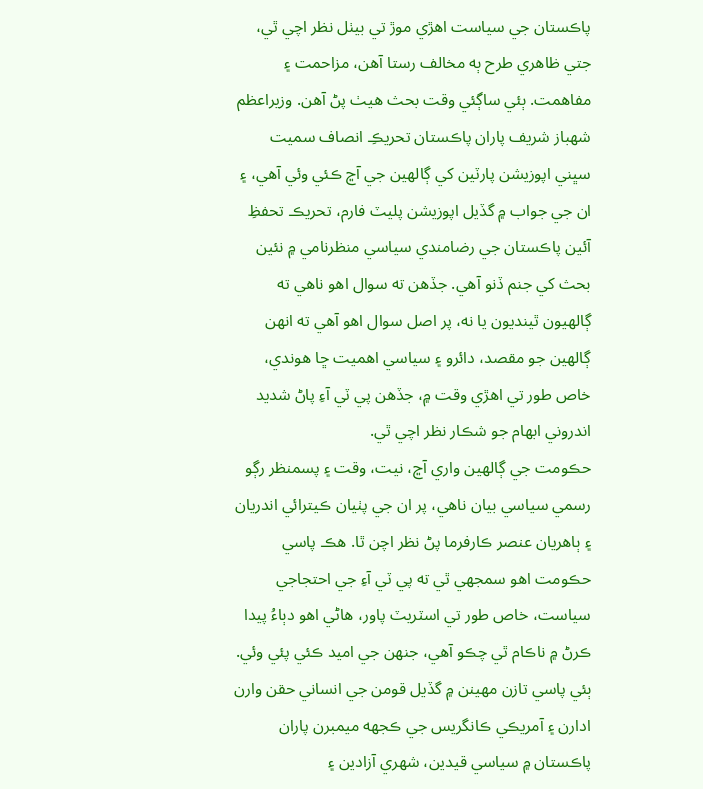پاڪستان جي سياست اهڙي موڙ تي بيٺل نظر اچي ٿي، جتي ظاهري طرح ٻه مخالف رستا آهن، مزاحمت ۽ مفاهمت. ٻئي ساڳئي وقت بحث هيٺ پڻ آهن. وزيراعظم شهباز شريف پاران پاڪستان تحريڪِ انصاف سميت سڀني اپوزيشن پارٽين کي ڳالهين جي آڇ ڪئي وئي آهي، ۽ ان جي جواب ۾ گڏيل اپوزيشن پليٽ فارم، تحريڪ تحفظِ آئين پاڪستان جي رضامندي سياسي منظرنامي ۾ نئين بحث کي جنم ڏنو آهي. جڏهن ته سوال اهو ناهي ته ڳالهيون ٿينديون يا نه، پر اصل سوال اهو آهي ته انهن ڳالهين جو مقصد، دائرو ۽ سياسي اهميت ڇا هوندي، خاص طور تي اهڙي وقت ۾، جڏهن پي ٽي آءِ پاڻ شديد اندروني ابهام جو شڪار نظر اچي ٿي.
حڪومت جي ڳالهين واري آڇ، نيت، وقت ۽ پسمنظر رڳو رسمي سياسي بيان ناهي، پر ان جي پٺيان ڪيترائي اندريان ۽ ٻاهريان عنصر ڪارفرما پڻ نظر اچن ٿا. هڪ پاسي حڪومت اهو سمجهي ٿي ته پي ٽي آءِ جي احتجاجي سياست، خاص طور تي اسٽريٽ پاور، هاڻي اهو دٻاءُ پيدا ڪرڻ ۾ ناڪام ٿي چڪو آهي، جنهن جي اميد ڪئي پئي وئي. ٻئي پاسي تازن مهينن ۾ گڏيل قومن جي انساني حقن وارن ادارن ۽ آمريڪي ڪانگريس جي ڪجهه ميمبرن پاران پاڪستان ۾ سياسي قيدين، شهري آزادين ۽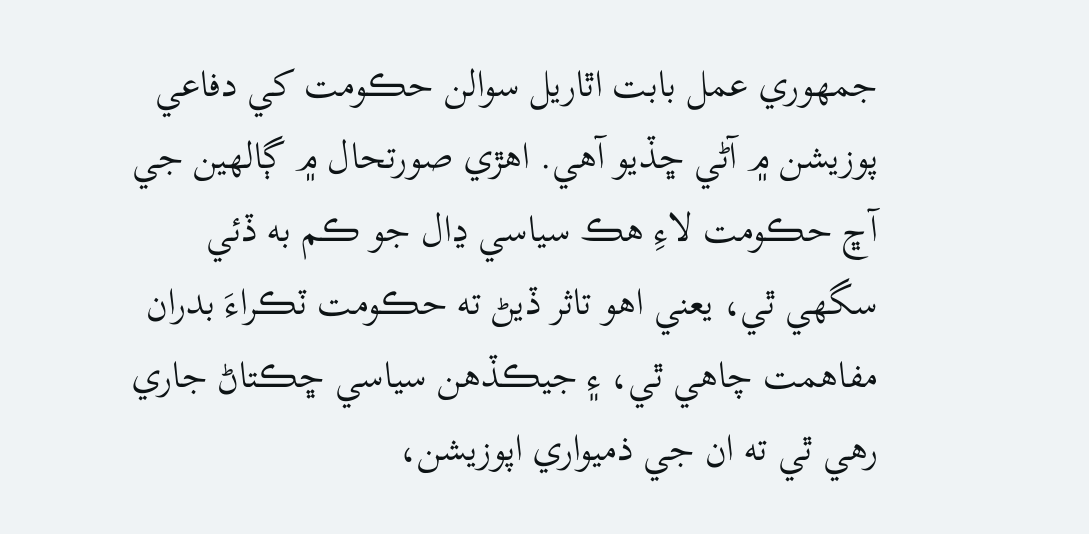جمهوري عمل بابت اٿاريل سوالن حڪومت کي دفاعي پوزيشن ۾ آڻي ڇڏيو آهي. اهڙي صورتحال ۾ ڳالهين جي آڇ حڪومت لاءِ هڪ سياسي ڍال جو ڪم به ڏئي سگهي ٿي، يعني اهو تاثر ڏيڻ ته حڪومت ٽڪراءَ بدران مفاهمت چاهي ٿي، ۽ جيڪڏهن سياسي ڇڪتاڻ جاري رهي ٿي ته ان جي ذميواري اپوزيشن،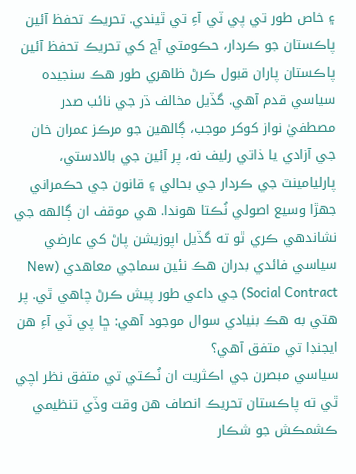۽ خاص طور تي پي ٽي آءِ تي ٿيندي. تحريڪ تحفظ آئين پاڪستان جو ڪردار، حڪومتي آڇ کي تحريڪ تحفظ آئين پاڪستان پاران قبول ڪرڻ ظاهري طور هڪ سنجيده سياسي قدم آهي. گڏيل مخالف ڌر جي نائب صدر مصطفيٰ نواز کوکر موجب، ڳالهين جو مرڪز عمران خان جي آزادي يا ذاتي رليف نه، پر آئين جي بالادستي، پارليامينٽ جي ڪردار جي بحالي ۽ قانون جي حڪمراني جهڙا وسيع اصولي نُڪتا هوندا. هي موقف ان ڳالهه جي نشاندهي ڪري ٿو ته گڏيل اپوزيشن پاڻ کي عارضي سياسي فائدي بدران هڪ نئين سماجي معاھدي (New Social Contract) جي داعي طور پيش ڪرڻ چاهي ٿي. پر هتي به هڪ بنيادي سوال موجود آهي: ڇا پي ٽي آءِ هن ايجنڊا تي متفق آهي؟
سياسي مبصرن جي اڪثريت ان نُڪتي تي متفق نظر اچي ٿي ته پاڪستان تحريڪ انصاف هن وقت وڏي تنظيمي ڪشمڪش جو شڪار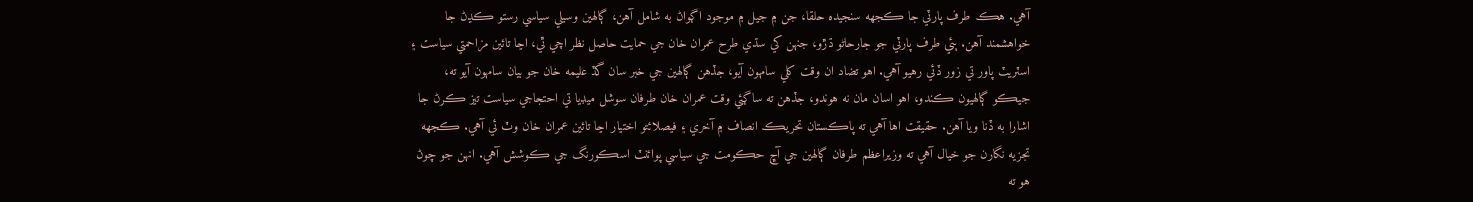آهي. هڪ طرف پارٽي جا ڪجهه سنجيده حلقا، جن ۾ جيل ۾ موجود اڳواڻ به شامل آهن، ڳالهين وسيلي سياسي رستو ڪڍڻ جا خواهشمند آهن. ٻئي طرف پارٽي جو جارحاڻو ڌڙو، جنهن کي سڌي طرح عمران خان جي حمايت حاصل نظر اچي ٿي، اڃا تائين مزاحمتي سياست ۽ اسٽريٽ پاور تي زور ڏئي رهيو آهي. اهو تضاد ان وقت کلي سامهون آيو، جڏهن ڳالهين جي خبر سان گڏ عليمه خان جو بيان سامهون آيو ته، جيڪو ڳالهيون ڪندو، اهو اسان مان نه هوندو، جڏهن ته ساڳئي وقت عمران خان طرفان سوشل ميڊيا تي احتجاجي سياست تيز ڪرڻ جا اشارا به ڏنا ويا آهن. حقيقت اها آهي ته پاڪستان تحريڪ انصاف ۾ آخري ۽ فيصلائتو اختيار اڃا تائين عمران خان وٽ ئي آهي. ڪجهه تجزيه نگارن جو خيال آهي ته وزيراعظم طرفان ڳالهين جي آڇ حڪومت جي سياسي پوائنٽ اسڪورنگ جي ڪوشش آهي. انهن جو چوڻ هو ته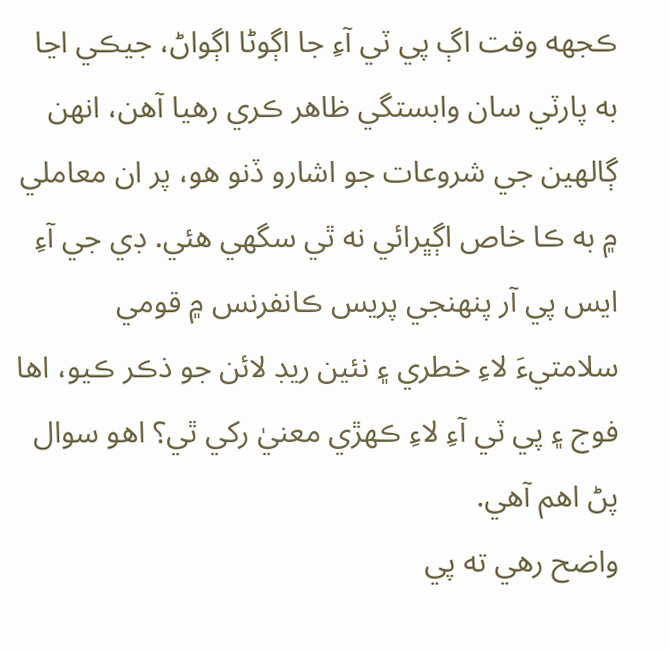ڪجهه وقت اڳ پي ٽي آءِ جا اڳوڻا اڳواڻ، جيڪي اڃا به پارٽي سان وابستگي ظاهر ڪري رهيا آهن، انھن ڳالهين جي شروعات جو اشارو ڏنو هو، پر ان معاملي ۾ به ڪا خاص اڳڀرائي نه ٿي سگهي هئي. ڊي جي آءِ ايس پي آر پنهنجي پريس ڪانفرنس ۾ قومي سلامتيءَ لاءِ خطري ۽ نئين ريڊ لائن جو ذڪر ڪيو، اھا فوج ۽ پي ٽي آءِ لاءِ ڪھڙي معنيٰ رکي ٿي؟ اھو سوال پڻ اھم آھي.
واضح رهي ته پي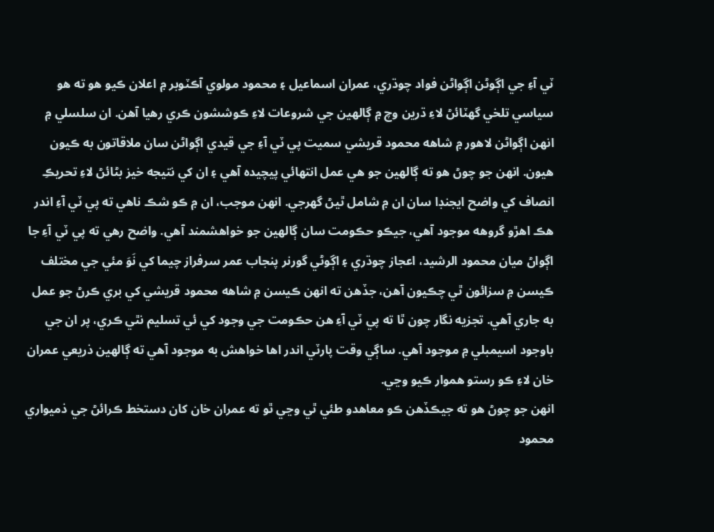ٽي آءِ جي اڳوڻن اڳواڻن فواد چوڌري، عمران اسماعيل ۽ محمود مولوي آڪٽوبر ۾ اعلان ڪيو هو ته هو سياسي تلخي گهٽائڻ لاءِ ڌرين وچ ۾ ڳالهين جي شروعات لاءِ ڪوششون ڪري رهيا آهن. ان سلسلي ۾ انهن اڳواڻن لاهور ۾ شاهه محمود قريشي سميت پي ٽي آءِ جي قيدي اڳواڻن سان ملاقاتون به ڪيون هيون. انهن جو چوڻ هو ته ڳالهين جو هي عمل انتهائي پيچيده آهي ۽ ان کي نتيجه خيز بڻائڻ لاءِ تحريڪِ انصاف کي واضح ايجنڊا سان ان ۾ شامل ٿيڻ گهرجي. انهن موجب، ان ۾ ڪو شڪ ناهي ته پي ٽي آءِ اندر هڪ اهڙو گروهه موجود آهي، جيڪو حڪومت سان ڳالهين جو خواهشمند آهي. واضح رهي ته پي ٽي آءِ جا اڳواڻ ميان محمود الرشيد، اعجاز چوڌري ۽ اڳوڻي گورنر پنجاب عمر سرفراز چيما کي نَوَ مئي جي مختلف ڪيسن ۾ سزائون ٿي چڪيون آهن، جڏهن ته انهن ڪيسن ۾ شاهه محمود قريشي کي بري ڪرڻ جو عمل به جاري آهي. تجزيه نگار چون ٿا ته پي ٽي آءِ هن حڪومت جي وجود کي ئي تسليم نٿي ڪري، پر ان جي باوجود اسيمبلي ۾ موجود آهي. ساڳي وقت پارٽي اندر اها خواهش به موجود آهي ته ڳالهين ذريعي عمران خان لاءِ ڪو رستو هموار ڪيو وڃي.
انهن جو چوڻ هو ته جيڪڏهن ڪو معاهدو طئي ٿي وڃي ٿو ته عمران خان کان دستخط ڪرائڻ جي ذميواري محمود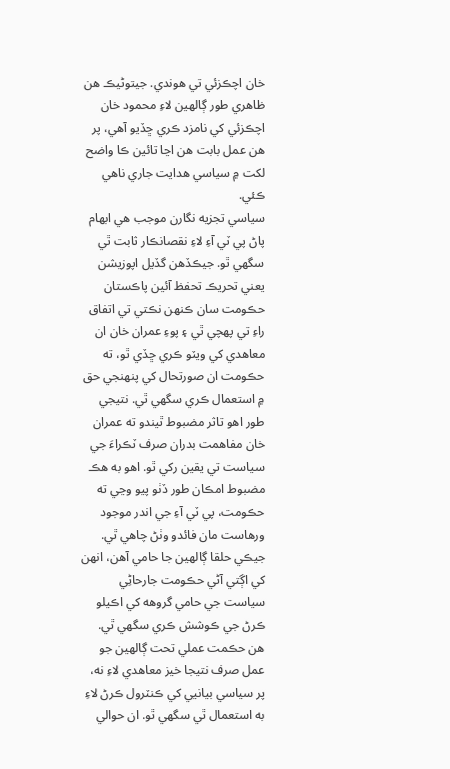خان اچڪزئي تي هوندي. جيتوڻيڪ هن ظاهري طور ڳالهين لاءِ محمود خان اچڪزئي کي نامزد ڪري ڇڏيو آهي، پر هن عمل بابت هن اڃا تائين ڪا واضح لکت ۾ سياسي هدايت جاري ناهي ڪئي.
سياسي تجزيه نگارن موجب هي ابهام پاڻ پي ٽي آءِ لاءِ نقصانڪار ثابت ٿي سگهي ٿو. جيڪڏهن گڏيل اپوزيشن يعني تحريڪ تحفظ آئين پاڪستان حڪومت سان ڪنهن نڪتي تي اتفاق راءِ تي پهچي ٿي ۽ پوءِ عمران خان ان معاهدي کي ويٽو ڪري ڇڏي ٿو، ته حڪومت ان صورتحال کي پنهنجي حق ۾ استعمال ڪري سگهي ٿي. نتيجي طور اهو تاثر مضبوط ٿيندو ته عمران خان مفاهمت بدران صرف ٽڪراءَ جي سياست تي يقين رکي ٿو. اهو به هڪ مضبوط امڪان طور ڏٺو پيو وڃي ته حڪومت، پي ٽي آءِ جي اندر موجود ورهاست مان فائدو وٺڻ چاهي ٿي. جيڪي حلقا ڳالهين جا حامي آهن، انهن کي اڳتي آڻي حڪومت جارحاڻِي سياست جي حامي گروهه کي اڪيلو ڪرڻ جي ڪوشش ڪري سگهي ٿي. هن حڪمت عملي تحت ڳالهين جو عمل صرف نتيجا خيز معاهدي لاءِ نه، پر سياسي بيانيي کي ڪنٽرول ڪرڻ لاءِ به استعمال ٿي سگهي ٿو. ان حوالي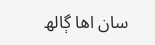سان اها ڳالھ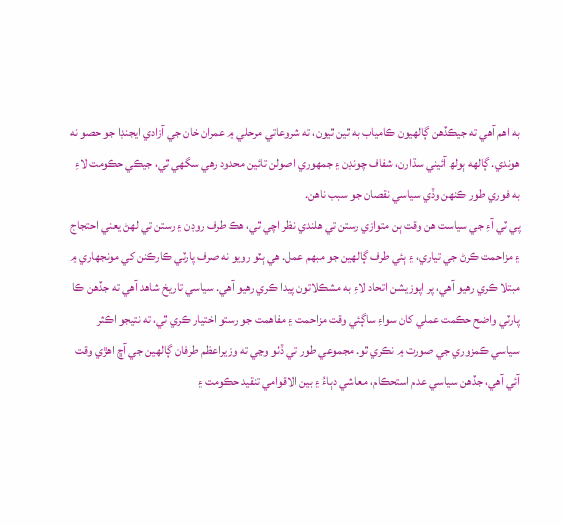به اهم آهي ته جيڪڏهن ڳالهيون ڪامياب به ٿين ٿيون، ته شروعاتي مرحلي ۾ عمران خان جي آزادي ايجنڊا جو حصو نه هوندي. ڳالهه ٻولھ آئيني سڌارن، شفاف چونڊن ۽ جمهوري اصولن تائين محدود رهي سگهي ٿي، جيڪي حڪومت لاءِ به فوري طور ڪنهن وڏي سياسي نقصان جو سبب ناهن.
پي ٽي آءِ جي سياست هن وقت ٻن متوازي رستن تي هلندي نظر اچي ٿي، هڪ طرف روڊن ۽ رستن تي لهڻ يعني احتجاج ۽ مزاحمت ڪرڻ جي تياري، ۽ ٻئي طرف ڳالهين جو مبهم عمل. هي ٻٽو رويو نه صرف پارٽي ڪارڪنن کي مونجهاري ۾ مبتلا ڪري رهيو آهي، پر اپوزيشن اتحاد لاءِ به مشڪلاتون پيدا ڪري رهيو آهي. سياسي تاريخ شاهد آهي ته جڏهن ڪا پارٽي واضح حڪمت عملي کان سواءِ ساڳئي وقت مزاحمت ۽ مفاهمت جو رستو اختيار ڪري ٿي، ته نتيجو اڪثر سياسي ڪمزوري جي صورت ۾ نڪري ٿو. مجموعي طور تي ڏٺو وڃي ته وزيراعظم طرفان ڳالهين جي آڇ اهڙي وقت آئي آهي، جڏهن سياسي عدم استحڪام، معاشي دٻاءُ ۽ بين الاقوامي تنقيد حڪومت ۽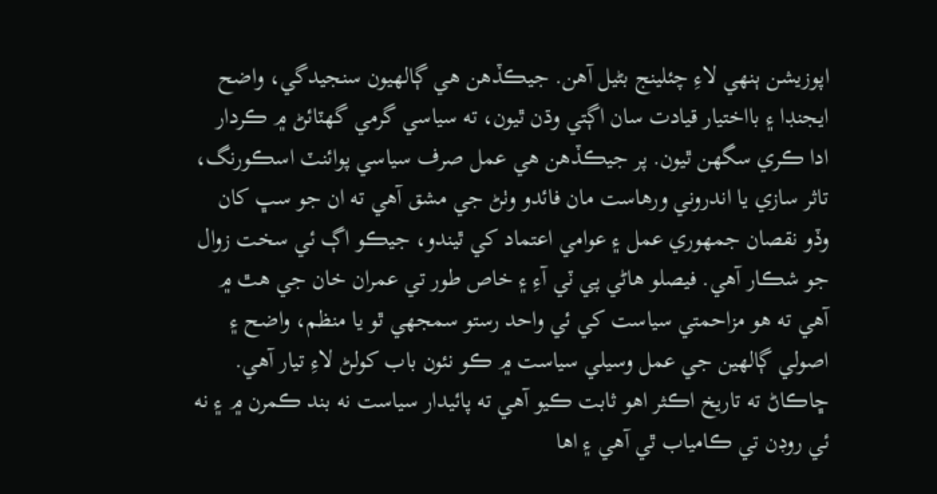اپوزيشن ٻنهي لاءِ چئلينج بڻيل آهن. جيڪڏهن هي ڳالهيون سنجيدگي، واضح ايجنڊا ۽ بااختيار قيادت سان اڳتي وڌن ٿيون، ته سياسي گرمي گهٽائڻ ۾ ڪردار ادا ڪري سگهن ٿيون. پر جيڪڏهن هي عمل صرف سياسي پوائنٽ اسڪورنگ، تاثر سازي يا اندروني ورهاست مان فائدو وٺڻ جي مشق آهي ته ان جو سڀ کان وڏو نقصان جمهوري عمل ۽ عوامي اعتماد کي ٿيندو، جيڪو اڳ ئي سخت زوال جو شڪار آهي. فيصلو هاڻي پي ٽي آءِ ۽ خاص طور تي عمران خان جي هٿ ۾ آهي ته هو مزاحمتي سياست کي ئي واحد رستو سمجهي ٿو يا منظم، واضح ۽ اصولي ڳالهين جي عمل وسيلي سياست ۾ ڪو نئون باب کولڻ لاءِ تيار آهي. ڇاڪاڻ ته تاريخ اڪثر اهو ثابت ڪيو آهي ته پائيدار سياست نه بند ڪمرن ۾ ۽ نه ئي روڊن تي ڪامياب ٿي آهي ۽ اھا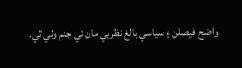واضح فيصلن ۽ سياسي بالغ نظريي مان ئي جنم وٺي ٿي.